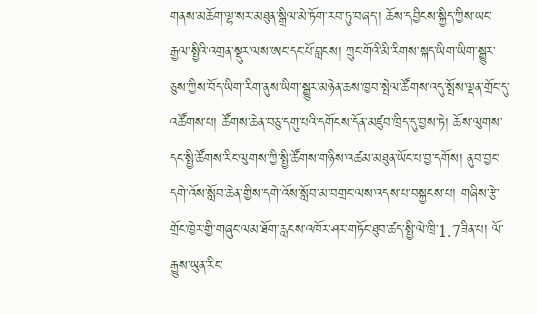གནས་མཆོག་ལྷ་སར་མཐུན་སྒྲིལ་མེ་ཏོག་རབ་ཏུ་བཞད་། ཆོས་དབྱིངས་སྐྱིད་ཀྱིས་ཡང་རྒྱལ་སྤྱིའི་འགྲན་སྡུར་ལས་ཨང་དང་པོ་བླངས། ཀྲུང་གོའི་མི་རིགས་སྐད་ཡིག་ཡིག་སྒྱུར་ཅུས་ཀྱིས་བོད་ཡིག་རིག་ནུས་ཡིག་སྒྱུར་མཉེན་ཆས་ཁྱབ་སྤེལ་ཚོགས་འདུ་སྤོས་ལྡན་གྲོང་དུ་འཚོགས་པ། ཚོགས་ཆེན་བཅུ་དགུ་པའི་དགོངས་དོན་མཛུབ་ཁྲིད་དུ་བྱས་ཏེ། ཆོས་ལུགས་དང་སྤྱི་ཚོགས་རིང་ལུགས་ཀྱི་སྤྱི་ཚོགས་གཉིས་འཚམ་མཐུན་ཡོང་པ་བྱ་དགོས། ནུབ་བྱང་དགེ་འོས་སློབ་ཆེན་གྱིས་དགེ་འོས་སློབ་མ་བགྲང་ལས་འདས་པ་བསྐྱངས་པ། གཞིས་རྩེ་གྲོང་ཁྱེར་གྱི་གཞུང་ལམ་ཐོག་རླངས་འཁོར་ཤར་གཏོང་ཐུབ་ཚད་སྤྱི་ལེ་ཁྲི་1.7ཟིན་པ། ལོ་རྒྱུས་ཡུན་རིང་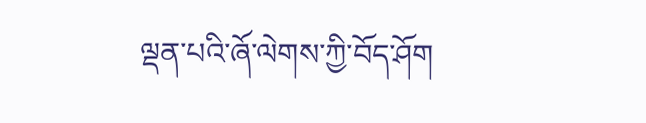ལྡན་པའི་ཞོ་ལེགས་ཀྱི་བོད་ཤོག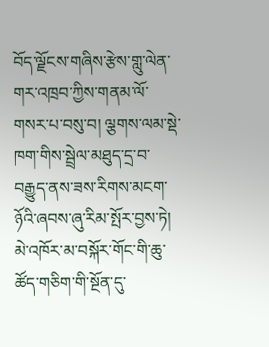བོད་ལྗོངས་གཞིས་རྩེས་གླུ་ལེན་གར་འཁྲབ་ཀྱིས་གནམ་ལོ་གསར་པ་བསུ་བ། ལྕགས་ལམ་སྡེ་ཁག་གིས་སྦྲེལ་མཐུད་དྲ་བ་བརྒྱུད་ནས་ཟས་རིགས་མངག་ཉོའི་ཞབས་ཞུ་རིམ་སྤོར་བྱས་ཏེ། མེ་འཁོར་མ་བསྐོར་གོང་གི་ཆུ་ཚོད་གཅིག་གི་སྔོན་དུ་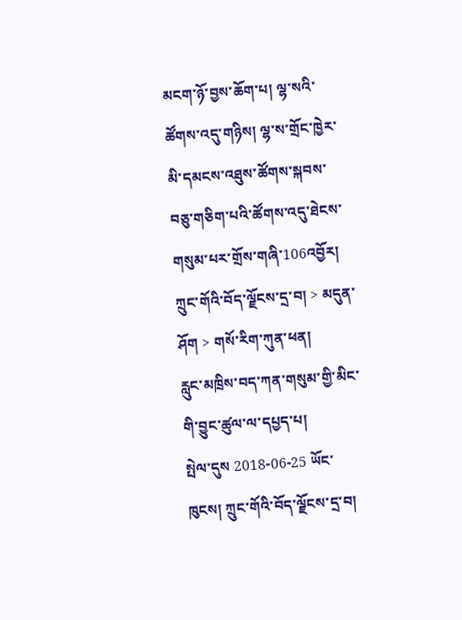མངག་ཉོ་བྱས་ཆོག་པ། ལྷ་སའི་ཚོགས་འདུ་གཉིས། ལྷ་ས་གྲོང་ཁྱེར་མི་དམངས་འཐུས་ཚོགས་སྐབས་བཅུ་གཅིག་པའི་ཚོགས་འདུ་ཐེངས་གསུམ་པར་གྲོས་གཞི་106འབྱོར།
ཀྲུང་གོའི་བོད་ལྗོངས་དྲ་བ། > མདུན་ཤོག > གསོ་རིག་ཀུན་ཕན།
རླུང་མཁྲིས་བད་ཀན་གསུམ་གྱི་མིང་གི་བྱུང་ཚུལ་ལ་དཔྱད་པ།
སྤེལ་དུས 2018-06-25 ཡོང་ཁུངས། ཀྲུང་གོའི་བོད་ལྗོངས་དྲ་བ།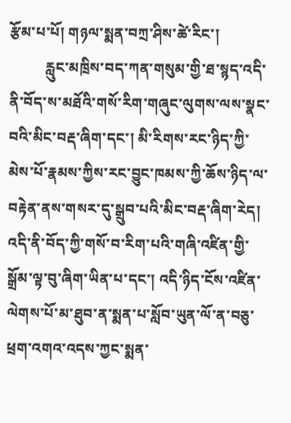རྩོམ་པ་པོ། གཉལ་སྨན་བཀྲ་ཤིས་ཚེ་རིང་།
          རླུང་མཁྲིས་བད་ཀན་གསུམ་གྱི་ཐ་སྙད་འདི་ནི་བོད་ས་མཐོའི་གསོ་རིག་གཞུང་ལུགས་ལས་སྣང་བའི་མིང་བརྡ་ཞིག་དང་། མི་རིགས་རང་ཉིད་ཀྱི་མེས་པོ་རྣམས་ཀྱིས་རང་བྱུང་ཁམས་ཀྱི་ཆོས་ཉིད་ལ་བརྟེན་ནས་གསར་དུ་སྒྲུབ་པའི་མིང་བརྡ་ཞིག་རེད། འདི་ནི་བོད་ཀྱི་གསོ་བ་རིག་པའི་གཞི་འཛིན་གྱི་སྒྲོམ་ལྟ་བུ་ཞིག་ཡིན་པ་དང་། འདི་ཉིད་ངོས་འཛིན་ལེགས་པོ་མ་ཐུབ་ན་སྨན་པ་སློབ་ཡུན་ལོ་ན་བཅུ་ཕྲག་འགའ་འདས་ཀྱང་སྨན་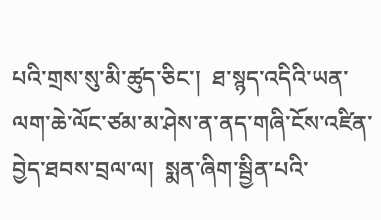པའི་གྲས་སུ་མི་ཚུད་ཅིང་།  ཐ་སྙད་འདིའི་ཡན་ལག་ཆེ་ལོང་ཙམ་མ་ཤེས་ན་ནད་གཞི་ངོས་འཛིན་བྱེད་ཐབས་བྲལ་ལ།  སྨན་ཞིག་སྦྱིན་པའི་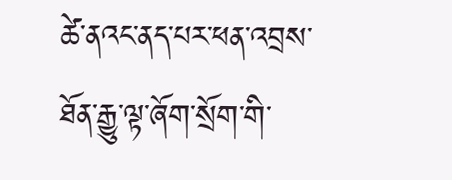ཚེ་ནའང་ནད་པར་ཕན་འབྲས་ཐོན་རྒྱུ་ལྟ་ཞོག་སྲོག་གི་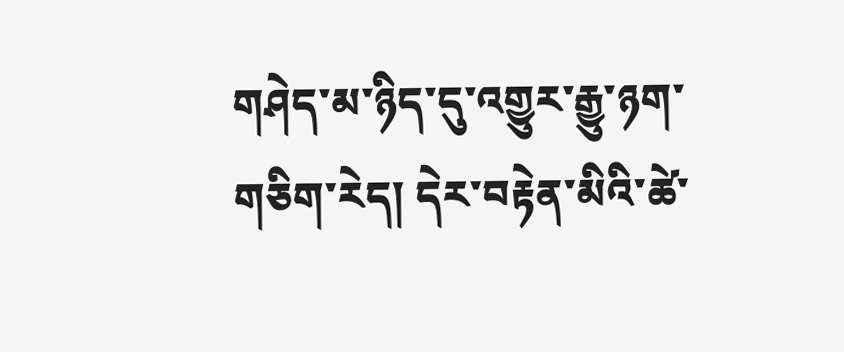གཤེད་མ་ཉིད་དུ་འགྱུར་རྒྱུ་ཉག་གཅིག་རེད། དེར་བརྟེན་མིའི་ཚེ་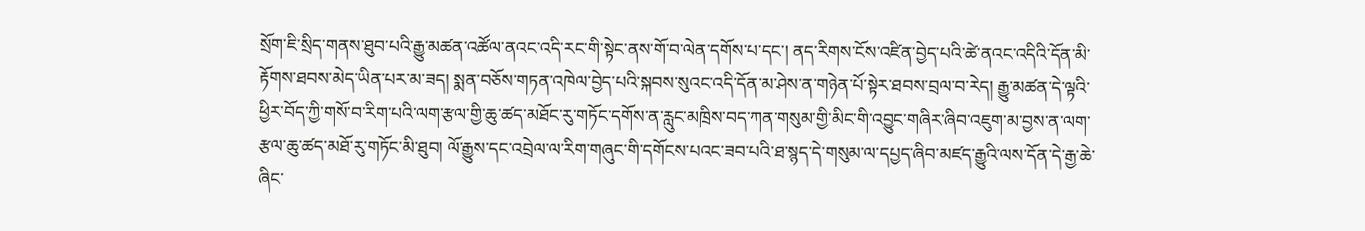སྲོག་ཇི་སྲིད་གནས་ཐུབ་པའི་རྒྱུ་མཚན་འཚོལ་ནའང་འདི་རང་གི་སྟེང་ནས་གོ་བ་ལེན་དགོས་པ་དང་། ནད་རིགས་ངོས་འཛིན་བྱེད་པའི་ཚེ་ནའང་འདིའི་དོན་མི་རྟོགས་ཐབས་མེད་ཡིན་པར་མ་ཟད། སྨན་བཅོས་གཏན་འཁེལ་བྱེད་པའི་སྐབས་སུའང་འདི་དོན་མ་ཤེས་ན་གཉེན་པོ་སྟེར་ཐབས་བྲལ་བ་རེད། རྒྱུ་མཚན་དེ་ལྟའི་ཕྱིར་བོད་ཀྱི་གསོ་བ་རིག་པའི་ལག་རྩལ་གྱི་ཆུ་ཚད་མཐོང་རུ་གཏོང་དགོས་ན་རླུང་མཁྲིས་བད་ཀན་གསུམ་གྱི་མིང་གི་འབྱུང་གཞིར་ཞིབ་འཇུག་མ་བྱས་ན་ལག་རྩལ་ཆུ་ཚད་མཐོ་རུ་གཏོང་མི་ཐུབ། ལོ་རྒྱུས་དང་འབྲེལ་ལ་རིག་གཞུང་གི་དགོངས་པའང་ཟབ་པའི་ཐ་སྙད་དེ་གསུམ་ལ་དཔྱད་ཞིབ་མཛད་རྒྱུའི་ལས་དོན་དེ་རྒྱ་ཆེ་ཞིང་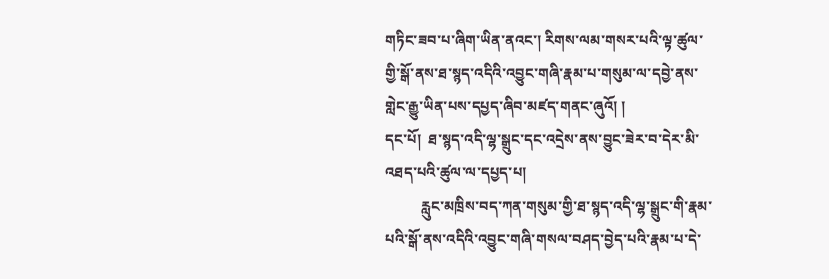གཏིང་ཟབ་པ་ཞིག་ཡིན་ནའང་། རིགས་ལམ་གསར་པའི་ལྟ་ཚུལ་གྱི་སྒོ་ནས་ཐ་སྙད་འདིའི་འབྱུང་གཞི་རྣམ་པ་གསུམ་ལ་དབྱེ་ནས་གླེང་རྒྱུ་ཡིན་པས་དཔྱད་ཞིབ་མཛད་གནང་ཞུའོ། །
དང་པོ།  ཐ་སྙད་འདི་ལྷ་སྒྲུང་དང་འདྲེས་ནས་བྱུང་ཟེར་བ་དེར་མི་འཐད་པའི་ཚུལ་ལ་དཔྱད་པ།
          རླུང་མཁྲིས་བད་ཀན་གསུམ་གྱི་ཐ་སྙད་འདི་ལྷ་སྒྲུང་གི་རྣམ་པའི་སྒོ་ནས་འདིའི་འབྱུང་གཞི་གསལ་བཤད་བྱེད་པའི་རྣམ་པ་དེ་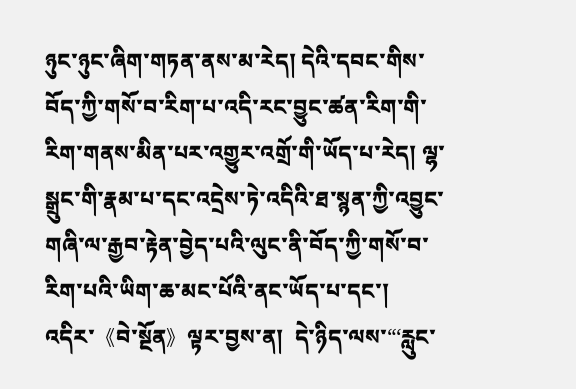ཉུང་ཉུང་ཞིག་གཏན་ནས་མ་རེད། དེའི་དབང་གིས་བོད་ཀྱི་གསོ་བ་རིག་པ་འདི་རང་བྱུང་ཚན་རིག་གི་རིག་གནས་མིན་པར་འགྱུར་འགྲོ་གི་ཡོད་པ་རེད། ལྷ་སྒྲུང་གི་རྣམ་པ་དང་འདྲེས་ཏེ་འདིའི་ཐ་སྙན་ཀྱི་འབྱུང་གཞི་ལ་རྒྱབ་རྟེན་བྱེད་པའི་ལུང་ནི་བོད་ཀྱི་གསོ་བ་རིག་པའི་ཡིག་ཆ་མང་པོའི་ནང་ཡོད་པ་དང་།  འདིར་《བེ་སྔོན》ལྟར་བྱས་ན།  དེ་ཉིད་ལས་“‘རླུང་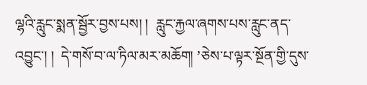ལྷའི་རླུང་སྨན་སྦྱོར་བྱས་པས། །  རླུང་རྐྱལ་ཞགས་པས་རླུང་ནད་འབྱུང་། །  དེ་གསོ་བ་ལ་ཏིལ་མར་མཆོག། ’ཅེས་པ་ལྟར་སྔོན་གྱི་དུས་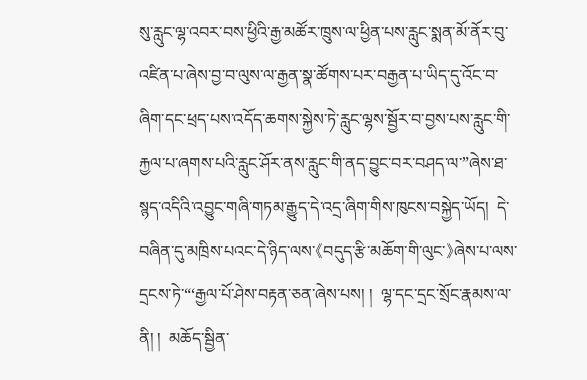སུ་རླུང་ལྷ་འབར་བས་ཕྱིའི་རྒྱ་མཚོར་ཁྲུས་ལ་ཕྱིན་པས་རླུང་སྨན་མོ་ནོར་བུ་འཛིན་པ་ཞེས་བྱ་བ་ལུས་ལ་རྒྱན་སྣ་ཚོགས་པར་བརྒྱན་པ་ཡིད་དུ་འོང་བ་ཞིག་དང་ཕྲད་པས་འདོད་ཆགས་སྐྱེས་ཏེ་རླུང་ལྷས་སྦྱོར་བ་བྱས་པས་རླུང་གི་རྐྱལ་པ་ཞགས་པའི་རླུང་ཤོར་ནས་རླུང་གི་ནད་བྱུང་བར་བཤད་ལ་”ཞེས་ཐ་སྙད་འདིའི་འབྱུང་གཞི་གཏམ་རྒྱུད་དེ་འདྲ་ཞིག་གིས་ཁུངས་བསྐྱེད་ཡོད།  དེ་བཞིན་དུ་མཁྲིས་པའང་དེ་ཉིད་ལས་《བདུད་རྩི་མཆོག་གི་ལུང་》ཞེས་པ་ལས་དྲངས་ཏེ་“‘རྒྱལ་པོ་ཤེས་བརྟན་ཅན་ཞེས་པས། །  ལྷ་དང་དྲང་སྲོང་རྣམས་ལ་ནི། །  མཆོད་སྦྱིན་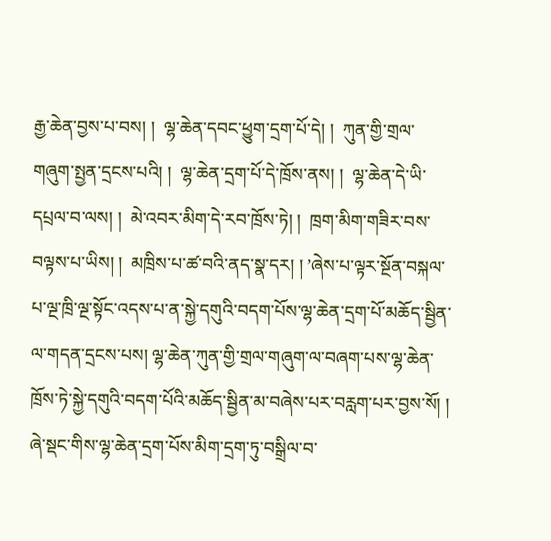རྒྱ་ཆེན་བྱས་པ་བས། །  ལྷ་ཆེན་དབང་ཕྱུག་དྲག་པོ་དེ། །  ཀུན་གྱི་གྲལ་གཞུག་སྤྱན་དྲངས་པའི། །  ལྷ་ཆེན་དྲག་པོ་དེ་ཁྲོས་ནས། །  ལྷ་ཆེན་དེ་ཡི་དཔྲལ་བ་ལས། །  མེ་འབར་མིག་དེ་རབ་ཁྲོས་ཏེ། །  ཁྲག་མིག་གཟིར་བས་བལྟས་པ་ཡིས། །  མཁྲིས་པ་ཚ་བའི་ནད་སྣ་དར། ། ’ཞེས་པ་ལྟར་སྔོན་བསྐལ་པ་ལྔ་ཁྲི་ལྔ་སྟོང་འདས་པ་ན་སྐྱེ་དགུའི་བདག་པོས་ལྷ་ཆེན་དྲག་པོ་མཆོད་སྦྱིན་ལ་གདན་དྲངས་པས། ལྷ་ཆེན་ཀུན་གྱི་གྲལ་གཞུག་ལ་བཞག་པས་ལྷ་ཆེན་ཁྲོས་ཏེ་སྐྱེ་དགུའི་བདག་པོའི་མཆོད་སྦྱིན་མ་བཞེས་པར་བརླག་པར་བྱས་སོ། ། ཞེ་སྡང་གིས་ལྷ་ཆེན་དྲག་པོས་མིག་དྲག་ཏུ་བསྒྲིལ་བ་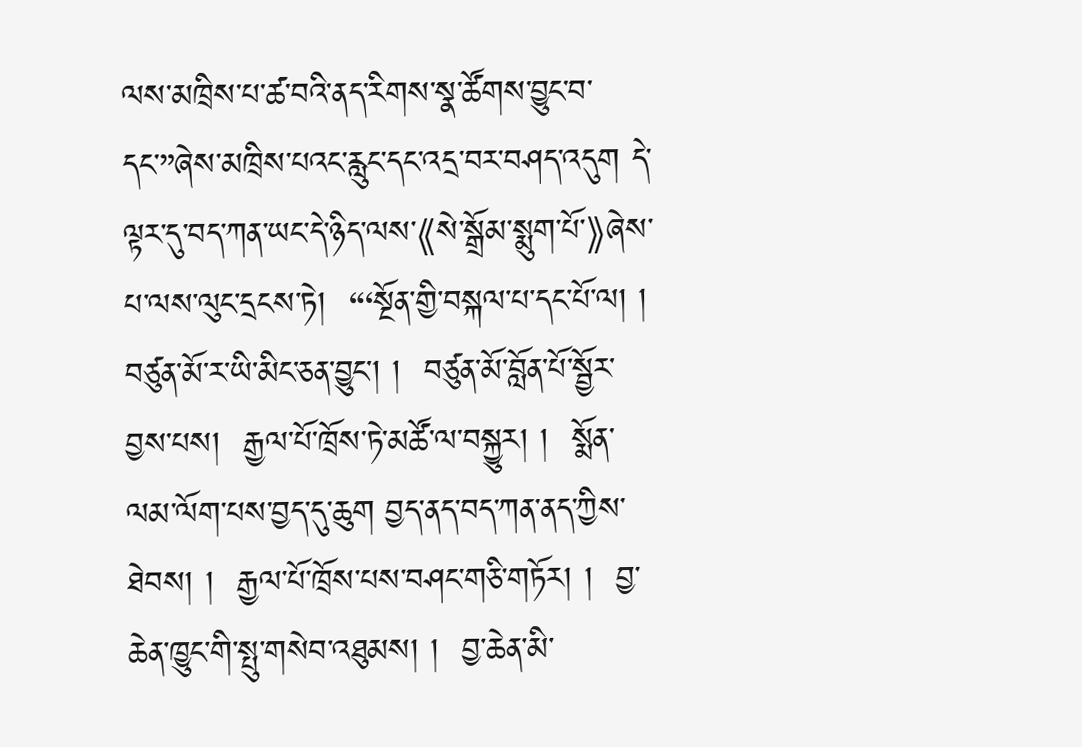ལས་མཁྲིས་པ་ཚ་བའི་ནད་རིགས་སྣ་ཚོགས་བྱུང་བ་དང་”ཞེས་མཁྲིས་པའང་རླུང་དང་འདྲ་བར་བཤད་འདུག དེ་ལྟར་དུ་བད་ཀན་ཡང་དེ་ཉིད་ལས་《སེ་སྒྲོམ་སྨུག་པོ་》ཞེས་པ་ལས་ལུང་དྲངས་ཏེ།  “‘སྔོན་གྱི་བསྐལ་པ་དང་པོ་ལ། །  བཙུན་མོ་ར་ཡི་མིང་ཅན་བྱུང་། །  བཙུན་མོ་བློན་པོ་སྦྱོར་བྱས་པས།  རྒྱལ་པོ་ཁྲོས་ཏེ་མཚོ་ལ་བསྐྱུར། །  སྨོན་ལམ་ལོག་པས་བྱད་དུ་ཆུག བྱད་ནད་བད་ཀན་ནད་ཀྱིས་ཐེབས། །  རྒྱལ་པོ་ཁྲོས་པས་བཤང་གཅི་གཏོར། །  བྱ་ཆེན་ཁྱུང་གི་སྤུ་གསེབ་འཐུམས། །  བྱ་ཆེན་མི་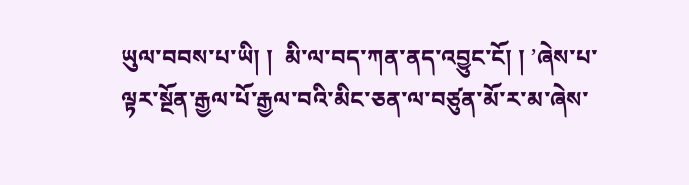ཡུལ་བབས་པ་ཡི། །  མི་ལ་བད་ཀན་ནད་འབྱུང་ངོ། ། ’ཞེས་པ་ལྟར་སྔོན་རྒྱལ་པོ་རྒྱལ་བའི་མིང་ཅན་ལ་བཙུན་མོ་ར་མ་ཞེས་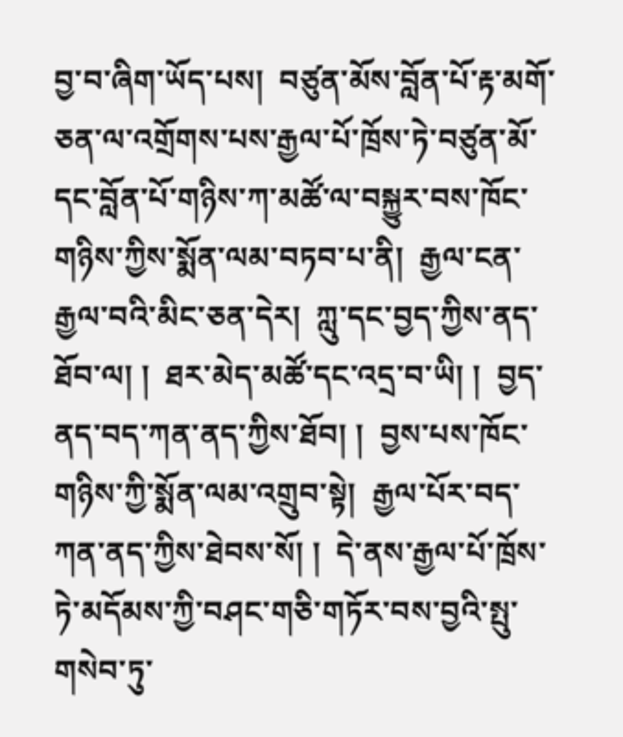བྱ་བ་ཞིག་ཡོད་པས།  བཙུན་མོས་བློན་པོ་རྟ་མགོ་ཅན་ལ་འགྲོགས་པས་རྒྱལ་པོ་ཁྲོས་ཏེ་བཙུན་མོ་དང་བློན་པོ་གཉིས་ཀ་མཚོ་ལ་བསྐྱུར་བས་ཁོང་གཉིས་ཀྱིས་སྨོན་ལམ་བཏབ་པ་ནི།  རྒྱལ་ངན་རྒྱལ་བའི་མིང་ཅན་དེར།  ཀླུ་དང་བྱད་ཀྱིས་ནད་ཐོབ་ལ། །  ཐར་མེད་མཚོ་དང་འདྲ་བ་ཡི། །  བྱད་ནད་བད་ཀན་ནད་ཀྱིས་ཐོབ། །  བྱས་པས་ཁོང་གཉིས་ཀྱི་སྨོན་ལམ་འགྲུབ་སྟེ།  རྒྱལ་པོར་བད་ཀན་ནད་ཀྱིས་ཐེབས་སོ། །  དེ་ནས་རྒྱལ་པོ་ཁྲོས་ཏེ་མདོམས་ཀྱི་བཤང་གཅི་གཏོར་བས་བྱའི་སྤུ་གསེབ་ཏུ་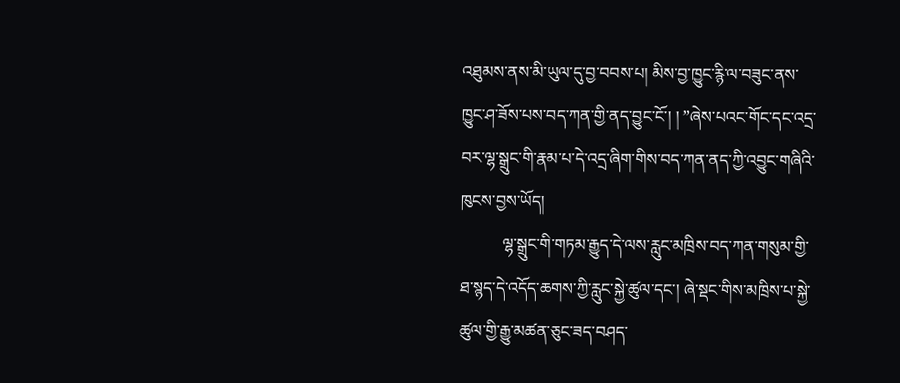འཐུམས་ནས་མི་ཡུལ་དུ་བྱ་བབས་པ། མིས་བྱ་ཁྱུང་རྙི་ལ་བཟུང་ནས་ཁྱུང་ཤ་ཟོས་པས་བད་ཀན་གྱི་ནད་བྱུང་ངོ་། ། ”ཞེས་པའང་གོང་དང་འདྲ་བར་ལྷ་སྒྲུང་གི་རྣམ་པ་དེ་འདྲ་ཞིག་གིས་བད་ཀན་ནད་ཀྱི་འབྱུང་གཞིའི་ཁུངས་བྱས་ཡོད།
          ལྷ་སྒྲུང་གི་གཏམ་རྒྱུད་དེ་ལས་རླུང་མཁྲིས་བད་ཀན་གསུམ་གྱི་ཐ་སྙད་དེ་འདོད་ཆགས་ཀྱི་རླུང་སྐྱེ་ཚུལ་དང་། ཞེ་སྡང་གིས་མཁྲིས་པ་སྐྱེ་ཚུལ་གྱི་རྒྱུ་མཚན་ཅུང་ཟད་བཤད་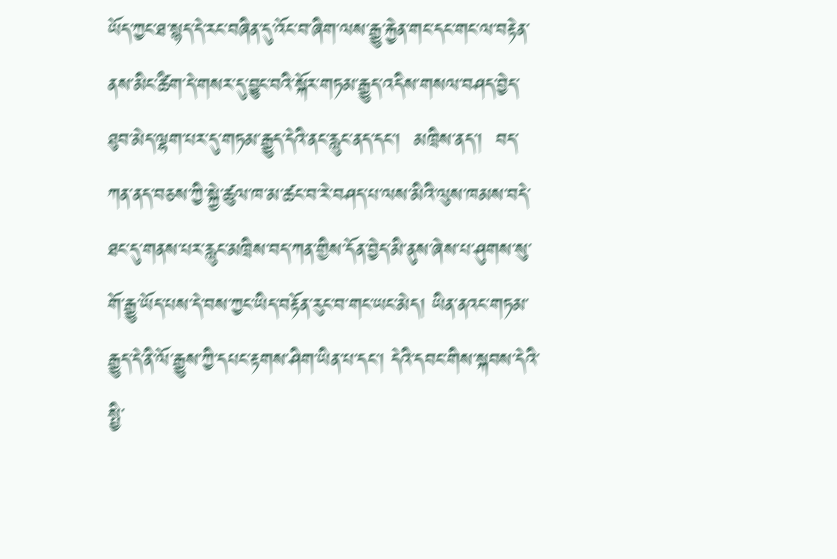ཡོད་ཀྱང་ཐ་སྙད་དེ་རང་བཞིན་དུ་འོང་བ་ཞིག་ལས་རྒྱུ་རྐྱེན་གང་དང་གང་ལ་བརྟེན་ནས་མིང་ཚིག་དེ་གསར་དུ་བྱུང་བའི་སྐོར་གཏམ་རྒྱུད་འདིས་གསལ་བཤད་བྱེད་ཐུབ་མེད་ལྷག་པར་དུ་གཏམ་རྒྱུད་དེའི་ནང་རླུང་ནད་དང་།  མཁྲིས་ནད་།  བད་ཀན་ནད་བཅས་ཀྱི་སྐྱེ་ཚུལ་ཁ་མ་ཚང་བ་རེ་བཤད་པ་ལས་མིའི་ལུས་ཁམས་བདེ་ཐང་དུ་གནས་པར་རླུང་མཁྲིས་བད་ཀན་གྱིས་དོན་བྱེད་མི་ནུས་ཞེས་པ་ཤུགས་སུ་གོ་རྒྱུ་ཡོད་པས་དེ་བས་ཀྱང་ཡིད་བརྟོན་རུང་བ་གང་ཡང་མེད། ཡིན་ནའང་གཏམ་རྒྱུད་དེ་ནི་ལོ་རྒྱུས་ཀྱི་དཔང་རྟགས་ཤིག་ཡིན་པ་དང་། དེའི་དབང་གིས་སྐབས་དེའི་སྤྱི་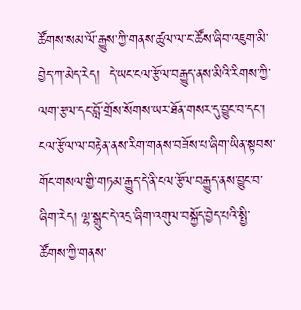ཚོགས་སམ་ལོ་རྒྱུས་ཀྱི་གནས་ཚུལ་ལ་ང་ཚོས་ཞིབ་འཇུག་མི་བྱེད་ཀ་མེད་རེད།  དེ་ཡང་ངལ་རྩོལ་བརྒྱུད་ནས་མིའི་རིགས་ཀྱི་ལག་རྩལ་དང་བློ་གྲོས་སོགས་ཡར་ཐོན་གསར་དུ་བྱུང་བ་དང་། ངལ་རྩོལ་ལ་བརྟེན་ནས་རིག་གནས་བཟོས་པ་ཞིག་ཡིན་སྟབས་གོང་གསལ་གྱི་གཏམ་རྒྱུད་དེ་ནི་ངལ་རྩོལ་བརྒྱུད་ནས་བྱུང་བ་ཞིག་རེད། ལྷ་སྒྲུང་དེ་འདྲ་ཞིག་འགུལ་བསྐྱོད་བྱེད་པའི་སྤྱི་ཚོགས་ཀྱི་གནས་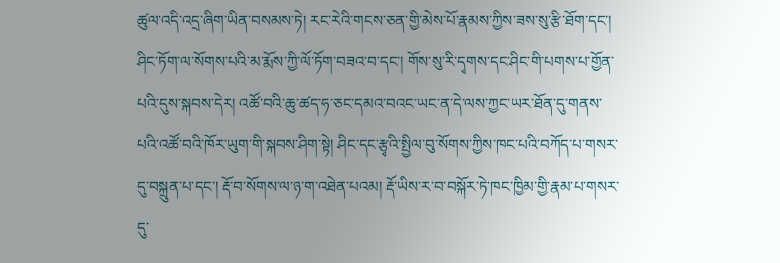ཚུལ་འདི་འདྲ་ཞིག་ཡིན་བསམས་ཏེ། རང་རེའི་གངས་ཅན་གྱི་མེས་པོ་རྣམས་ཀྱིས་ཟས་སུ་རྩི་ཐོག་དང་། ཤིང་ཏོག་ལ་སོགས་པའི་མ་རྨོས་ཀྱི་ལོ་ཏོག་བཟའ་བ་དང་། གོས་སུ་རི་དྭགས་དང་ཤིང་གི་པགས་པ་གྱོན་པའི་དུས་སྐབས་དེར། འཚོ་བའི་ཆུ་ཚད་ཧ་ཅང་དམའ་བའང་ཡང་ན་དེ་ལས་ཀྱང་ཡར་ཐོན་དུ་གནས་པའི་འཚོ་བའི་ཁོར་ཡུག་གི་སྐབས་ཤིག་སྟེ། ཤིང་དང་རྩྭའི་སྤྱིལ་བུ་སོགས་ཀྱིས་ཁང་པའི་བཀོད་པ་གསར་དུ་བསྐྲུན་པ་དང་། རྡོ་བ་སོགས་ལ་ཉ་ག་འཐེན་པའམ། རྡོ་ཡིས་ར་བ་བསྐོར་ཏེ་ཁང་ཁྱིམ་གྱི་རྣམ་པ་གསར་དུ་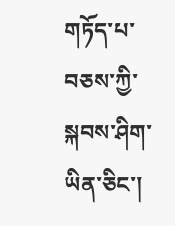གཏོད་པ་བཅས་ཀྱི་སྐབས་ཤིག་ཡིན་ཅིང་།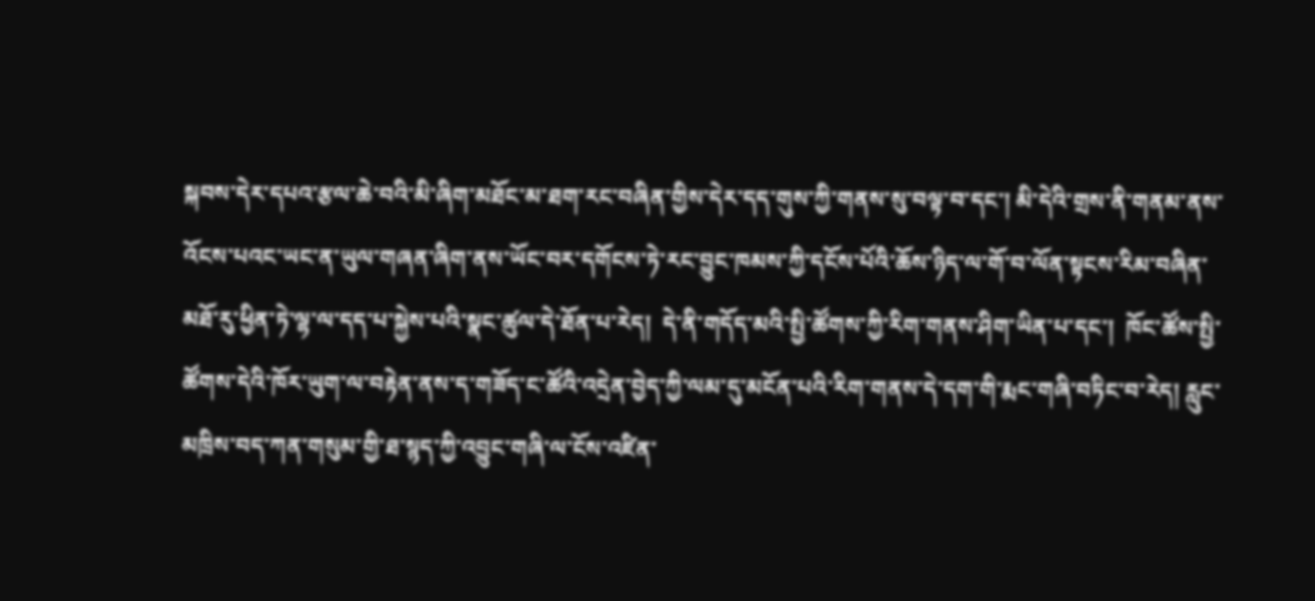སྐབས་དེར་དཔའ་རྩལ་ཆེ་བའི་མི་ཞིག་མཐོང་མ་ཐག་རང་བཞིན་གྱིས་དེར་དད་གུས་ཀྱི་གནས་སུ་བལྟ་བ་དང་། མི་དེའི་གྲས་ནི་གནམ་ནས་འོངས་པའང་ཡང་ན་ཡུལ་གཞན་ཞིག་ནས་ཡོང་བར་དགོངས་ཏེ་རང་བྱུང་ཁམས་ཀྱི་དངོས་པོའི་ཆོས་ཉིད་ལ་གོ་བ་ལོན་སྟངས་རིམ་བཞིན་མཐོ་རུ་ཕྱིན་ཏེ་ལྷ་ལ་དད་པ་སྐྱེས་པའི་སྣང་ཚུལ་དེ་ཐོན་པ་རེད།  དེ་ནི་གདོད་མའི་སྤྱི་ཚོགས་ཀྱི་རིག་གནས་ཤིག་ཡིན་པ་དང་།  ཁོང་ཚོས་སྤྱི་ཚོགས་དེའི་ཁོར་ཡུག་ལ་བརྟེན་ནས་ད་གཟོད་ང་ཚོའི་འདྲེན་བྱེད་ཀྱི་ལམ་དུ་མངོན་པའི་རིག་གནས་དེ་དག་གི་རྨང་གཞི་བཏིང་བ་རེད། རླུང་མཁྲིས་བད་ཀན་གསུམ་གྱི་ཐ་སྙད་ཀྱི་འབྱུང་གཞི་ལ་ངོས་འཛིན་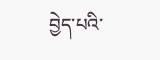བྱེད་པའི་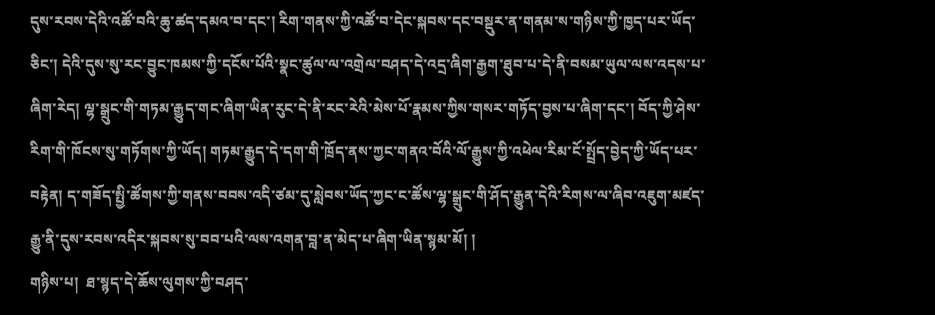དུས་རབས་དེའི་འཚོ་བའི་ཆུ་ཚད་དམའ་བ་དང་། རིག་གནས་ཀྱི་འཚོ་བ་དེང་སྐབས་དང་བསྡུར་ན་གནམ་ས་གཉིས་ཀྱི་ཁྱད་པར་ཡོད་ཅིང་། དེའི་དུས་སུ་རང་བྱུང་ཁམས་ཀྱི་དངོས་པོའི་སྣང་ཚུལ་ལ་འགྲེལ་བཤད་དེ་འདྲ་ཞིག་རྒྱག་ཐུབ་པ་དེ་ནི་བསམ་ཡུལ་ལས་འདས་པ་ཞིག་རེད། ལྷ་སྒྲུང་གི་གཏམ་རྒྱུད་གང་ཞིག་ཡིན་རུང་དེ་ནི་རང་རེའི་མེས་པོ་རྣམས་ཀྱིས་གསར་གཏོད་བྱས་པ་ཞིག་དང་། བོད་ཀྱི་ཤེས་རིག་གི་ཁོངས་སུ་གཏོགས་ཀྱི་ཡོད། གཏམ་རྒྱུད་དེ་དག་གི་ཁྲོད་ནས་ཀྱང་གནའ་བོའི་ལོ་རྒྱུས་ཀྱི་འཕེལ་རིམ་ངོ་སྤྲོད་བྱེད་ཀྱི་ཡོད་པར་བརྟེན། ད་གཟོད་སྤྱི་ཚོགས་ཀྱི་གནས་བབས་འདི་ཙམ་དུ་སླེབས་ཡོད་ཀྱང་ང་ཚོས་ལྷ་སྒྲུང་གི་ཤོད་རྒྱུན་དེའི་རིགས་ལ་ཞིབ་འཇུག་མཛད་རྒྱུ་ནི་དུས་རབས་འདིར་སྐབས་སུ་བབ་པའི་ལས་འགན་བླ་ན་མེད་པ་ཞིག་ཡིན་སྙམ་མོ། །
གཉིས་པ།  ཐ་སྙད་དེ་ཆོས་ལུགས་ཀྱི་བཤད་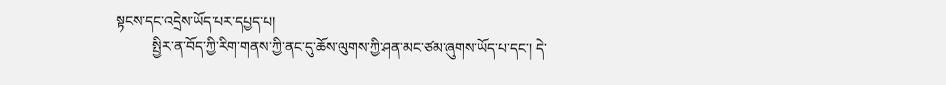སྟངས་དང་འདྲེས་ཡོད་པར་དཔྱད་པ།
          སྤྱིར་ན་བོད་ཀྱི་རིག་གནས་ཀྱི་ནང་དུ་ཆོས་ལུགས་ཀྱི་ཤན་མང་ཙམ་ཞུགས་ཡོད་པ་དང་། དེ་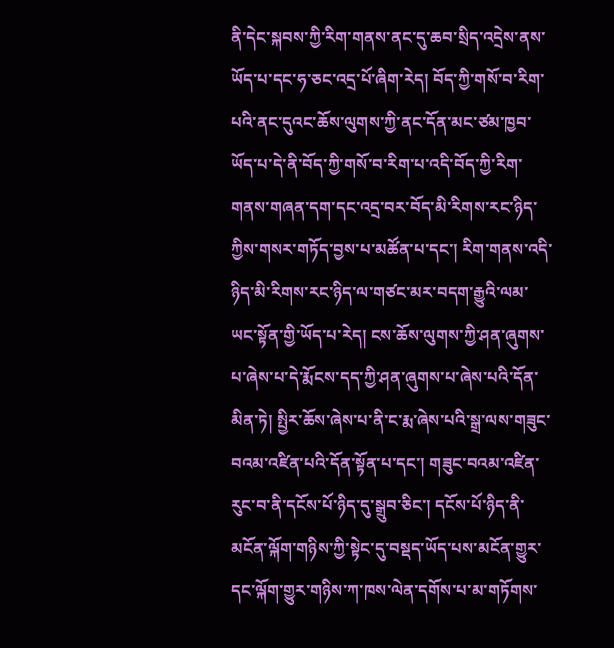ནི་དེང་སྐབས་ཀྱི་རིག་གནས་ནང་དུ་ཆབ་སྲིད་འདྲེས་ནས་ཡོད་པ་དང་ཧ་ཅང་འདྲ་པོ་ཞིག་རེད། བོད་ཀྱི་གསོ་བ་རིག་པའི་ནང་དུའང་ཆོས་ལུགས་ཀྱི་ནང་དོན་མང་ཙམ་ཁྱབ་ཡོད་པ་དེ་ནི་བོད་ཀྱི་གསོ་བ་རིག་པ་འདི་བོད་ཀྱི་རིག་གནས་གཞན་དག་དང་འདྲ་བར་བོད་མི་རིགས་རང་ཉིད་ཀྱིས་གསར་གཏོད་བྱས་པ་མཚོན་པ་དང་། རིག་གནས་འདི་ཉིད་མི་རིགས་རང་ཉིད་ལ་གཙང་མར་བདག་རྒྱུའི་ལམ་ཡང་སྟོན་གྱི་ཡོད་པ་རེད། ངས་ཆོས་ལུགས་ཀྱི་ཤན་ཞུགས་པ་ཞེས་པ་དེ་རྨོངས་དད་ཀྱི་ཤན་ཞུགས་པ་ཞེས་པའི་དོན་མིན་ཏེ། སྤྱིར་ཆོས་ཞེས་པ་ནི་ང་རྨ་ཞེས་པའི་སྒྲ་ལས་གཟུང་བའམ་འཛིན་པའི་དོན་སྟོན་པ་དང་། གཟུང་བའམ་འཛིན་རུང་བ་ནི་དངོས་པོ་ཉིད་དུ་སྒྲུབ་ཅིང་། དངོས་པོ་ཉིད་ནི་མངོན་ལྐོག་གཉིས་ཀྱི་སྟེང་དུ་བསྡད་ཡོད་པས་མངོན་གྱུར་དང་ལྐོག་གྱུར་གཉིས་ཀ་ཁས་ལེན་དགོས་པ་མ་གཏོགས་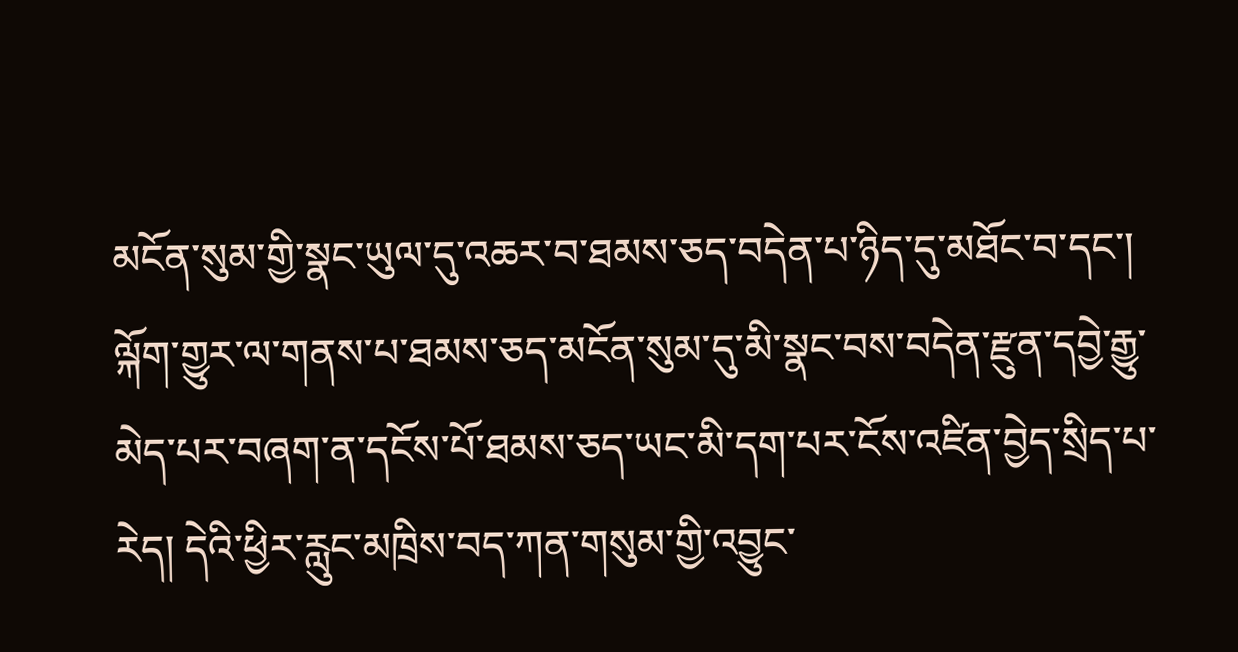མངོན་སུམ་གྱི་སྣང་ཡུལ་དུ་འཆར་བ་ཐམས་ཅད་བདེན་པ་ཉིད་དུ་མཐོང་བ་དང་། ལྐོག་གྱུར་ལ་གནས་པ་ཐམས་ཅད་མངོན་སུམ་དུ་མི་སྣང་བས་བདེན་རྫུན་དབྱེ་རྒྱུ་མེད་པར་བཞག་ན་དངོས་པོ་ཐམས་ཅད་ཡང་མི་དག་པར་ངོས་འཛིན་བྱེད་སྲིད་པ་རེད། དེའི་ཕྱིར་རླུང་མཁྲིས་བད་ཀན་གསུམ་གྱི་འབྱུང་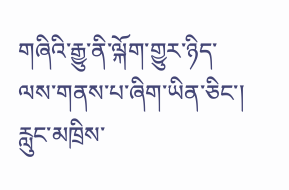གཞིའི་རྒྱུ་ནི་ལྐོག་གྱུར་ཉིད་ལས་གནས་པ་ཞིག་ཡིན་ཅིང་། རླུང་མཁྲིས་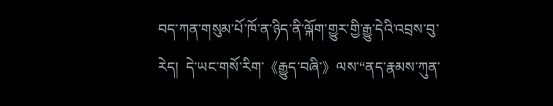བད་ཀན་གསུམ་པོ་ཁོ་ན་ཉིད་ནི་ལྐོག་གྱུར་གྱི་རྒྱུ་དེའི་འབྲས་བུ་རེད།  དེ་ཡང་གསོ་རིག་《རྒྱུད་བཞི་》ལས་“ནད་རྣམས་ཀུན་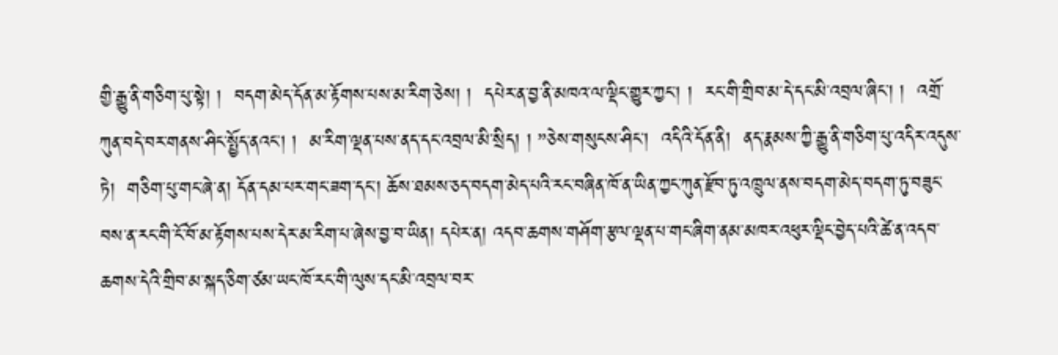གྱི་རྒྱུ་ནི་གཅིག་པུ་སྟེ། །  བདག་མེད་དོན་མ་རྟོགས་པས་མ་རིག་ཅེས། །  དཔེར་ན་བྱ་ནི་མཁའ་ལ་ལྡིང་གྱུར་ཀྱང་། །  རང་གི་གྲིབ་མ་དེ་དང་མི་འབྲལ་ཞིང་། །  འགྲོ་ཀུན་བདེ་བར་གནས་ཤིང་སྤྱོད་ནའང་། །  མ་རིག་ལྡན་པས་ནད་དང་འབྲལ་མི་སྲིད། ། ”ཅེས་གསུངས་ཤིང་།  འདིའི་དོན་ནི།  ནད་རྣམས་ཀྱི་རྒྱུ་ནི་གཅིག་པུ་འདིར་འདུས་ཏེ།  གཅིག་པུ་གང་ཞེ་ན། དོན་དམ་པར་གང་ཟག་དང་། ཆོས་ཐམས་ཅད་བདག་མེད་པའི་རང་བཞིན་ཁོ་ན་ཡིན་ཀྱང་ཀུན་རྫོབ་ཏུ་འཁྲུལ་ནས་བདག་མེད་བདག་ཏུ་བཟུང་བས་ན་རང་གི་ངོ་བོ་མ་རྟོགས་པས་དེར་མ་རིག་པ་ཞེས་བྱ་བ་ཡིན། དཔེར་ན། འདབ་ཆགས་གཤོག་རྩལ་ལྡན་པ་གང་ཞིག་ནམ་མཁར་འཕུར་ལྡིང་བྱེད་པའི་ཚེ་ན་འདབ་ཆགས་དེའི་གྲིབ་མ་སྐད་ཅིག་ཙམ་ཡང་ཁོ་རང་གི་ལུས་དང་མི་འབྲལ་བར་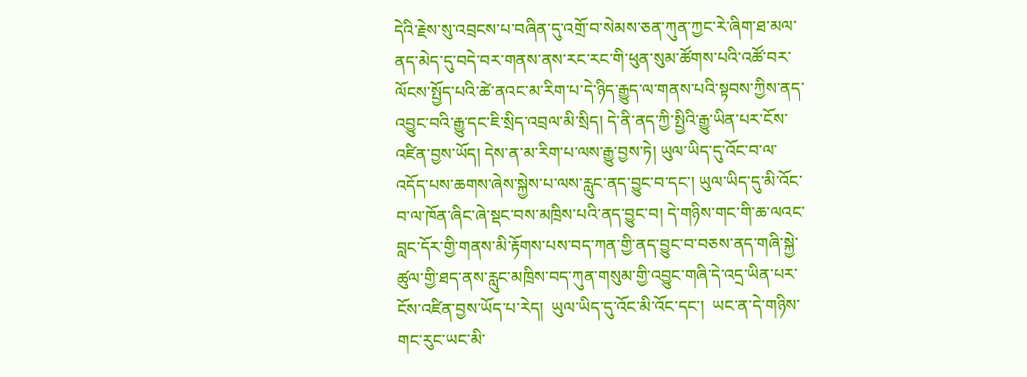དེའི་རྗེས་སུ་འབྲངས་པ་བཞིན་དུ་འགྲོ་བ་སེམས་ཅན་ཀུན་ཀྱང་རེ་ཞིག་ཐ་མལ་ནད་མེད་དུ་བདེ་བར་གནས་ནས་རང་རང་གི་ཕུན་སུམ་ཚོགས་པའི་འཚོ་བར་ལོངས་སྤྱོད་པའི་ཚེ་ནའང་མ་རིག་པ་དེ་ཉིད་རྒྱུད་ལ་གནས་པའི་སྟབས་ཀྱིས་ནད་འབྱུང་བའི་རྒྱུ་དང་ཇི་སྲིད་འབྲལ་མི་སྲིད། དེ་ནི་ནད་ཀྱི་སྤྱིའི་རྒྱུ་ཡིན་པར་ངོས་འཛིན་བྱས་ཡོད། དེས་ན་མ་རིག་པ་ལས་རྒྱུ་བྱས་ཏེ། ཡུལ་ཡིད་དུ་འོང་བ་ལ་འདོད་པས་ཆགས་ཞེས་སྐྱེས་པ་ལས་རླུང་ནད་བྱུང་བ་དང་། ཡུལ་ཡིད་དུ་མི་འོང་བ་ལ་ཁོན་ཞིང་ཞེ་སྡང་བས་མཁྲིས་པའི་ནད་བྱུང་བ། དེ་གཉིས་གང་གི་ཆ་ལའང་བླང་དོར་གྱི་གནས་མི་རྟོགས་པས་བད་ཀན་གྱི་ནད་བྱུང་བ་བཅས་ནད་གཞི་སྐྱེ་ཚུལ་གྱི་ཐད་ནས་རླུང་མཁྲིས་བད་ཀུན་གསུམ་གྱི་འབྱུང་གཞི་དེ་འདྲ་ཡིན་པར་ངོས་འཛིན་བྱས་ཡོད་པ་རེད།  ཡུལ་ཡིད་དུ་འོང་མི་འོང་དང་།  ཡང་ན་དེ་གཉིས་གང་རུང་ཡང་མི་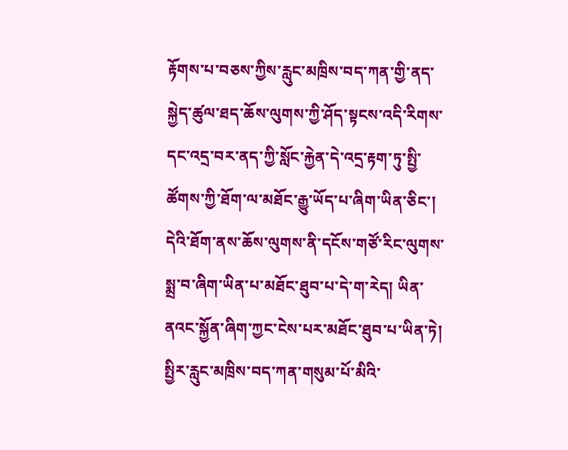རྟོགས་པ་བཅས་ཀྱིས་རླུང་མཁྲིས་བད་ཀན་གྱི་ནད་སྐྱེད་ཚུལ་ཐད་ཆོས་ལུགས་ཀྱི་ཤོད་སྟངས་འདི་རིགས་དང་འདྲ་བར་ནད་ཀྱི་སློང་རྐྱེན་དེ་འདྲ་རྟག་ཏུ་སྤྱི་ཚོགས་ཀྱི་ཐོག་ལ་མཐོང་རྒྱུ་ཡོད་པ་ཞིག་ཡིན་ཅིང་། དེའི་ཐོག་ནས་ཆོས་ལུགས་ནི་དངོས་གཙོ་རིང་ལུགས་སྨྲ་བ་ཞིག་ཡིན་པ་མཐོང་ཐུབ་པ་དེ་ག་རེད། ཡིན་ནའང་སྐྱོན་ཞིག་ཀྱང་ངེས་པར་མཐོང་ཐུབ་པ་ཡིན་ཏེ། སྤྱིར་རླུང་མཁྲིས་བད་ཀན་གསུམ་པོ་མིའི་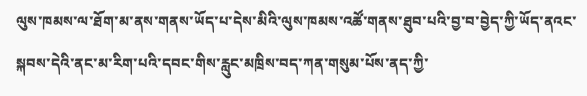ལུས་ཁམས་ལ་ཐོག་མ་ནས་གནས་ཡོད་པ་དེས་མིའི་ལུས་ཁམས་འཚོ་གནས་ཐུབ་པའི་བྱ་བ་བྱེད་ཀྱི་ཡོད་ནའང་སྐབས་དེའི་ནང་མ་རིག་པའི་དབང་གིས་རླུང་མཁྲིས་བད་ཀན་གསུམ་པོས་ནད་ཀྱི་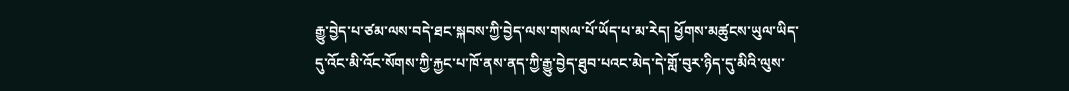རྒྱུ་བྱེད་པ་ཙམ་ལས་བདེ་ཐང་སྐབས་ཀྱི་བྱེད་ལས་གསལ་པོ་ཡོད་པ་མ་རེད། ཕྱོགས་མཚུངས་ཡུལ་ཡིད་དུ་འོང་མི་འོང་སོགས་ཀྱི་རྐྱང་པ་ཁོ་ནས་ནད་ཀྱི་རྒྱུ་བྱེད་ཐུབ་པའང་མེད་དེ་གློ་བུར་ཉིད་དུ་མིའི་ལུས་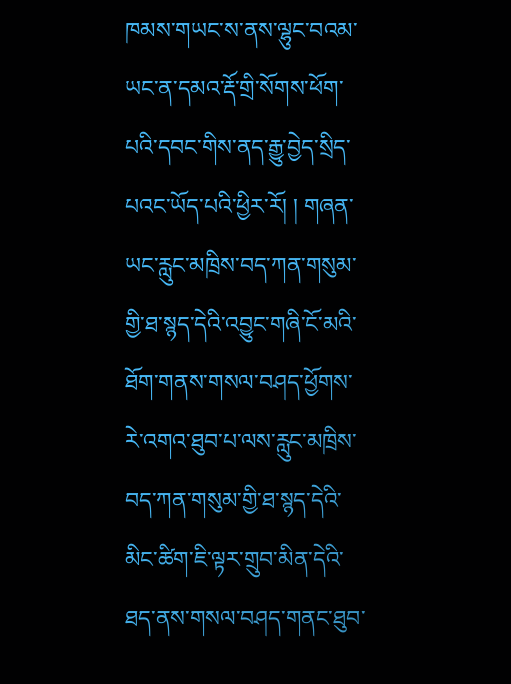ཁམས་གཡང་ས་ནས་ལྷུང་བའམ་ཡང་ན་དམའ་རྡོ་གྲི་སོགས་ཕོག་པའི་དབང་གིས་ནད་རྒྱུ་བྱེད་སྲིད་པའང་ཡོད་པའི་ཕྱིར་རོ། ། གཞན་ཡང་རླུང་མཁྲིས་བད་ཀན་གསུམ་གྱི་ཐ་སྙད་དེའི་འབྱུང་གཞི་ངོ་མའི་ཐོག་གནས་གསལ་བཤད་ཕྱོགས་རེ་འགའ་ཐུབ་པ་ལས་རླུང་མཁྲིས་བད་ཀན་གསུམ་གྱི་ཐ་སྙད་དེའི་མིང་ཚིག་ཇི་ལྟར་གྲུབ་མིན་དེའི་ཐད་ནས་གསལ་བཤད་གནང་ཐུབ་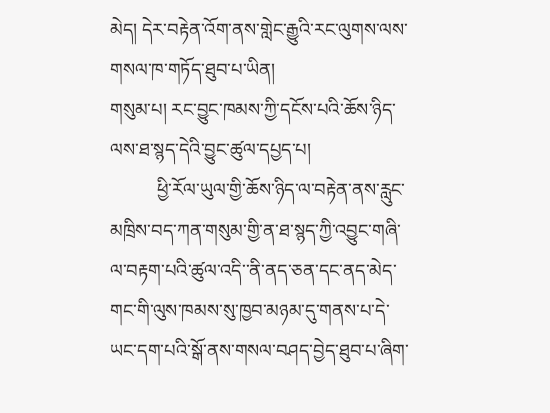མེད། དེར་བརྟེན་འོག་ནས་གླེང་རྒྱུའི་རང་ལུགས་ལས་གསལ་ཁ་གཏོད་ཐུབ་པ་ཡིན།
གསུམ་པ། རང་བྱུང་ཁམས་ཀྱི་དངོས་པའི་ཆོས་ཉིད་ལས་ཐ་སྙད་དེའི་བྱུང་ཚུལ་དཔྱད་པ།
          ཕྱི་རོལ་ཡུལ་གྱི་ཆོས་ཉིད་ལ་བརྟེན་ནས་རླུང་མཁྲིས་བད་ཀན་གསུམ་གྱི་ན་ཐ་སྙད་ཀྱི་འབྱུང་གཞི་ལ་བརྟག་པའི་ཚུལ་འདི་་ནི་ནད་ཅན་དང་ནད་མེད་གང་གི་ལུས་ཁམས་སུ་ཁྱབ་མཉམ་དུ་གནས་པ་དེ་ཡང་དག་པའི་སྒོ་ནས་གསལ་བཤད་བྱེད་ཐུབ་པ་ཞིག་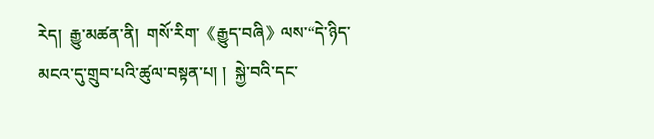རེད།  རྒྱུ་མཚན་ནི།  གསོ་རིག་《རྒྱུད་བཞི》ལས་“དེ་ཉིད་མངའ་དུ་གྲུབ་པའི་ཚུལ་བསྟན་པ། །  སྐྱེ་བའི་དང་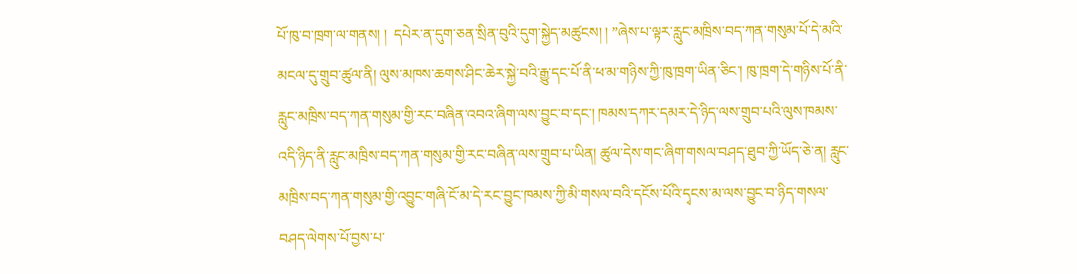པོ་ཁུ་བ་ཁྲག་ལ་གནས། །  དཔེར་ན་དུག་ཅན་སྲིན་བུའི་དུག་སྐྱེད་མཚུངས། ། ”ཞེས་པ་ལྟར་རླུང་མཁྲིས་བད་ཀན་གསུམ་པོ་དེ་མའི་མངལ་དུ་གྲུབ་ཚུལ་ནི། ལུས་མཁས་ཆགས་ཤིང་ཆེར་སྐྱེ་བའི་རྒྱུ་དང་པོ་ནི་ཕ་མ་གཉིས་ཀྱི་ཁུ་ཁྲག་ཡིན་ཅིང་། ཁུ་ཁྲག་དེ་གཉིས་པོ་ནི་རླུང་མཁྲིས་བད་ཀན་གསུམ་གྱི་རང་བཞིན་འབའ་ཞིག་ལས་བྱུང་བ་དང་། ཁམས་དཀར་དམར་དེ་ཉིད་ལས་གྲུབ་པའི་ལུས་ཁམས་འདི་ཉིད་ནི་རླུང་མཁྲིས་བད་ཀན་གསུམ་གྱི་རང་བཞིན་ལས་གྲུབ་པ་ཡིན། ཚུལ་དེས་གང་ཞིག་གསལ་བཤད་ཐུབ་ཀྱི་ཡོད་ཅེ་ན། རླུང་མཁྲིས་བད་ཀན་གསུམ་གྱི་འབྱུང་གཞི་ངོ་མ་དེ་རང་བྱུང་ཁམས་ཀྱི་མི་གསལ་བའི་དངོས་པོའི་དྭངས་མ་ལས་བྱུང་བ་ཉིད་གསལ་བཤད་ལེགས་པོ་བྱས་པ་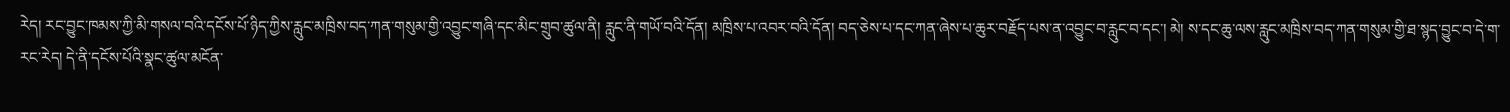རེད། རང་བྱུང་ཁམས་ཀྱི་མི་གསལ་བའི་དངོས་པོ་ཉིད་ཀྱིས་རླུང་མཁྲིས་བད་ཀན་གསུམ་གྱི་འབྱུང་གཞི་དང་མིང་གྲུབ་ཚུལ་ནི། རླུང་ནི་གཡོ་བའི་དོན། མཁྲིས་པ་འབར་བའི་དོན། བད་ཅེས་པ་དང་ཀན་ཞེས་པ་ཆུར་བརྗོད་པས་ན་འབྱུང་བ་རླུང་བ་དང་། མེ། ས་དང་ཆུ་ལས་རླུང་མཁྲིས་བད་ཀན་གསུམ་གྱི་ཐ་སྙད་བྱུང་བ་དེ་ག་རང་རེད། དེ་ནི་དངོས་པོའི་སྣང་ཚུལ་མངོན་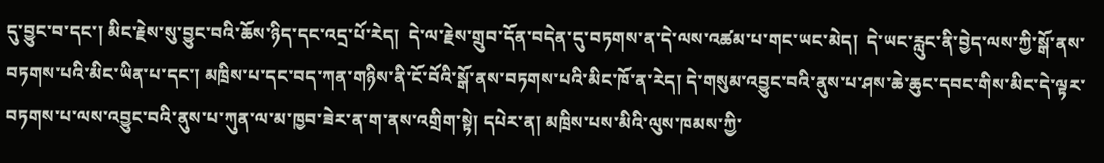དུ་བྱུང་བ་དང་། མིང་རྗེས་སུ་བྱུང་བའི་ཆོས་ཉིད་དང་འདྲ་པོ་རེད།  དེ་ལ་རྗེས་གྲུབ་དོན་བདེན་དུ་བཏགས་ན་དེ་ལས་འཚམ་པ་གང་ཡང་མེད།  དེ་ཡང་རླུང་ནི་བྱེད་ལས་ཀྱི་སྒོ་ནས་བཏགས་པའི་མིང་ཡིན་པ་དང་། མཁྲིས་པ་དང་བད་ཀན་གཉིས་ནི་ངོ་བོའི་སྒོ་ནས་བཏགས་པའི་མིང་ཁོ་ན་རེད། དེ་གསུམ་འབྱུང་བའི་ནུས་པ་ཤས་ཆེ་ཆུང་དབང་གིས་མིང་དེ་ལྟར་བཏགས་པ་ལས་འབྱུང་བའི་ནུས་པ་ཀུན་ལ་མ་ཁྱབ་ཟེར་ན་ག་ནས་འགྲིག་སྟེ། དཔེར་ན། མཁྲིས་པས་མིའི་ལུས་ཁམས་ཀྱི་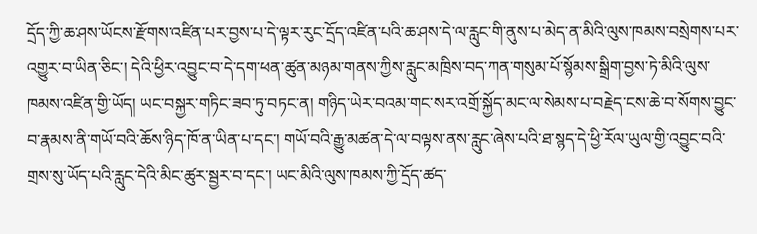དྲོད་ཀྱི་ཆ་ཤས་ཡོངས་རྫོགས་འཛིན་པར་བྱས་པ་དེ་ལྟར་རུང་དྲོད་འཛིན་པའི་ཆ་ཤས་དེ་ལ་རླུང་གི་ནུས་པ་མེད་ན་མིའི་ལུས་ཁམས་བསྲེགས་པར་འགྱུར་བ་ཡིན་ཅིང་། དེའི་ཕྱིར་འབྱུང་བ་དེ་དག་ཕན་ཚུན་མཉམ་གནས་ཀྱིས་རླུང་མཁྲིས་བད་ཀན་གསུམ་པོ་སྙོམས་སྒྲིག་བྱས་ཏེ་མིའི་ལུས་ཁམས་འཛིན་གྱི་ཡོད། ཡང་བསྐྱར་གཏིང་ཟབ་ཏུ་བཏང་ན། གཉིད་ཡེར་བའམ་གང་སར་འགྲོ་སྐྱོད་མང་ལ་སེམས་པ་བརྗེད་ངས་ཆེ་བ་སོགས་བྱུང་བ་རྣམས་ནི་གཡོ་བའི་ཆོས་ཉིད་ཁོ་ན་ཡིན་པ་དང་། གཡོ་བའི་རྒྱུ་མཚན་དེ་ལ་བལྟས་ནས་རླུང་ཞེས་པའི་ཐ་སྙད་དེ་ཕྱི་རོལ་ཡུལ་གྱི་འབྱུང་བའི་གྲས་སུ་ཡོད་པའི་རླུང་དེའི་མིང་ཚུར་སྦྱར་བ་དང་། ཡང་མིའི་ལུས་ཁམས་ཀྱི་དྲོད་ཚད་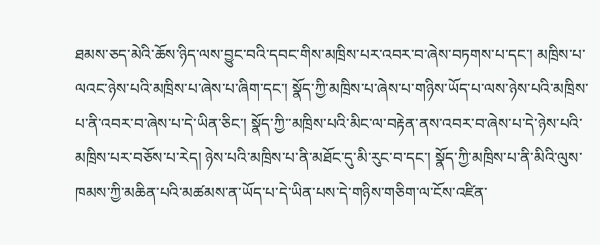ཐམས་ཅད་མེའི་ཆོས་ཉིད་ལས་བྱུང་བའི་དབང་གིས་མཁྲིས་པར་འབར་བ་ཞེས་བཏགས་པ་དང་། མཁྲིས་པ་ལའང་ཉེས་པའི་མཁྲིས་པ་ཞེས་པ་ཞིག་དང་། སྣོད་ཀྱི་མཁྲིས་པ་ཞེས་པ་གཉིས་ཡོད་པ་ལས་ཉེས་པའི་མཁྲིས་པ་ནི་འབར་བ་ཞེས་པ་དེ་ཡིན་ཅིང་། སྣོད་ཀྱི་་མཁྲིས་པའི་མིང་ལ་བརྟེན་ནས་འབར་བ་ཞེས་པ་དེ་ཉེས་པའི་མཁྲིས་པར་བཅོས་པ་རེད། ཉེས་པའི་མཁྲིས་པ་ནི་མཐོང་དུ་མི་རུང་བ་དང་། སྣོད་ཀྱི་མཁྲིས་པ་ནི་མིའི་ལུས་ཁམས་ཀྱི་མཆིན་པའི་མཚམས་ན་ཡོད་པ་དེ་ཡིན་པས་དེ་གཉིས་གཅིག་ལ་ངོས་འཛིན་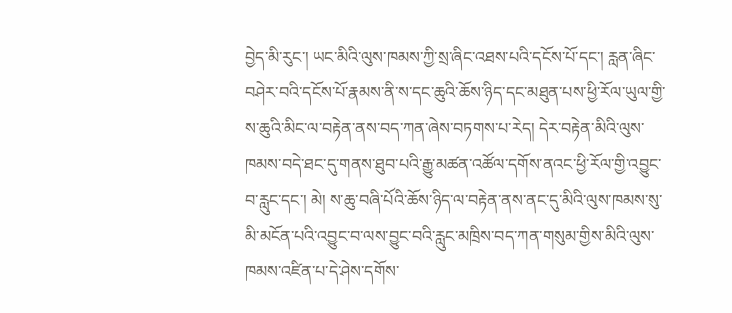བྱེད་མི་རུང་། ཡང་མིའི་ལུས་ཁམས་ཀྱི་སྲ་ཞིང་འཐས་པའི་དངོས་པོ་དང་། རླན་ཞིང་བཤེར་བའི་དངོས་པོ་རྣམས་ནི་ས་དང་ཆུའི་ཆོས་ཉིད་དང་མཐུན་པས་ཕྱི་རོལ་ཡུལ་གྱི་ས་ཆུའི་མིང་ལ་བརྟེན་ནས་བད་ཀན་ཞེས་བཏགས་པ་རེད། དེར་བརྟེན་མིའི་ལུས་ཁམས་བདེ་ཐང་དུ་གནས་ཐུབ་པའི་རྒྱུ་མཚན་འཚོལ་དགོས་ནའང་ཕྱི་རོལ་གྱི་འབྱུང་བ་རླུང་དང་། མེ། ས་ཆུ་བཞི་པོའི་ཆོས་ཉིད་ལ་བརྟེན་ནས་ནང་དུ་མིའི་ལུས་ཁམས་སུ་མི་མངོན་པའི་འབྱུང་བ་ལས་བྱུང་བའི་རླུང་མཁྲིས་བད་ཀན་གསུམ་གྱིས་མིའི་ལུས་ཁམས་འཛིན་པ་དེ་ཤེས་དགོས་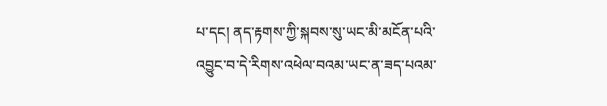པ་དང། ནད་རྟགས་ཀྱི་སྐབས་སུ་ཡང་མི་མངོན་པའི་འབྱུང་བ་དེ་རིགས་འཕེལ་བའམ་ཡང་ན་ཟད་པའམ་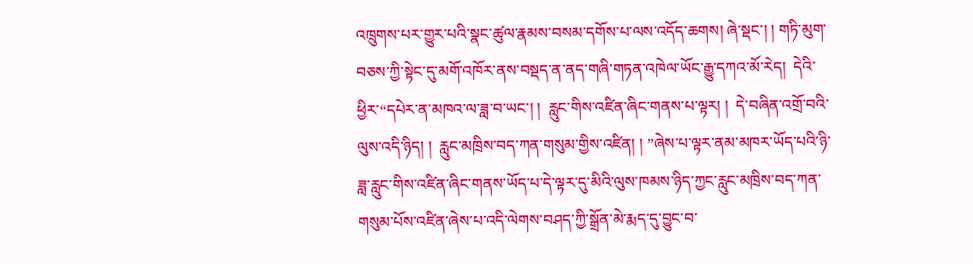འཁྲུགས་པར་གྱུར་པའི་སྣང་ཚུལ་རྣམས་བསམ་དགོས་པ་ལས་འདོད་ཆགས། ཞེ་སྡང་། ། གཏི་མུག་བཅས་ཀྱི་སྟེང་དུ་མགོ་འཁོར་ནས་བསྡད་ན་ནད་གཞི་གཏན་འཁེལ་ཡོང་རྒྱུ་དཀའ་མོ་རེད།  དེའི་ཕྱིར་“དཔེར་ན་མཁའ་ལ་ཟླ་བ་ཡང་། །  རླུང་གིས་འཛིན་ཞིང་གནས་པ་ལྟར། །  དེ་བཞིན་འགྲོ་བའི་ལུས་འདི་ཉིད། །  རླུང་མཁྲིས་བད་ཀན་གསུམ་གྱིས་འཛིན། ། ”ཞེས་པ་ལྟར་ནམ་མཁར་ཡོད་པའི་ཉི་ཟླ་རླུང་གིས་འཛིན་ཞིང་གནས་ཡོད་པ་དེ་ལྟར་དུ་མིའི་ལུས་ཁམས་ཉིད་ཀྱང་རླུང་མཁྲིས་བད་ཀན་གསུམ་པོས་འཛིན་ཞེས་པ་འདི་ལེགས་བཤད་ཀྱི་སྒྲོན་མེ་རྨད་དུ་བྱུང་བ་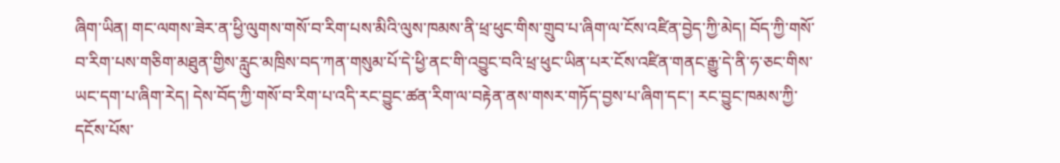ཞིག་ཡིན། གང་ལགས་ཟེར་ན་ཕྱི་ལུགས་གསོ་བ་རིག་པས་མིའི་ལུས་ཁམས་ནི་ཕྲ་ཕུང་གིས་གྲུབ་པ་ཞིག་ལ་ངོས་འཛིན་བྱེད་ཀྱི་མེད། བོད་ཀྱི་གསོ་བ་རིག་པས་གཅིག་མཐུན་གྱིས་རླུང་མཁྲིས་བད་ཀན་གསུམ་པོ་དེ་ཕྱི་ནང་གི་འབྱུང་བའི་ཕྲ་ཕུང་ཡིན་པར་ངོས་འཛིན་གནང་རྒྱུ་དེ་ནི་ཧ་ཅང་གིས་ཡང་དག་པ་ཞིག་རེད། དེས་བོད་ཀྱི་གསོ་བ་རིག་པ་འདི་རང་བྱུང་ཚན་རིག་ལ་བརྟེན་ནས་གསར་གཏོད་བྱས་པ་ཞིག་དང་། རང་བྱུང་ཁམས་ཀྱི་དངོས་པོས་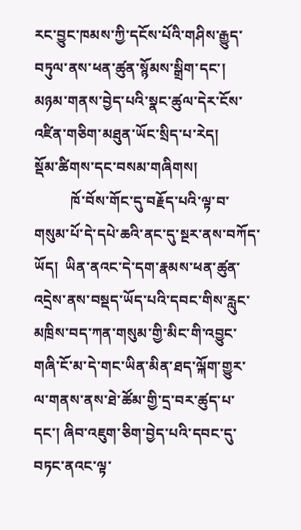རང་བྱུང་ཁམས་ཀྱི་དངོས་པོའི་གཤིས་རྒྱུད་བཏུལ་ནས་ཕན་ཚུན་སྙོམས་སྒྲིག་དང་།  མཉམ་གནས་བྱེད་པའི་སྣང་ཚུལ་དེར་ངོས་འཛིན་གཅིག་མཐུན་ཡོང་སྲིད་པ་རེད།
སྡོམ་ཚིགས་དང་བསམ་གཞིགས།
          ཁོ་བོས་གོང་དུ་བརྗོད་པའི་ལྟ་བ་གསུམ་པོ་དེ་དཔེ་ཆའི་ནང་དུ་སྔར་ནས་བཀོད་ཡོད།  ཡིན་ནའང་དེ་དག་རྣམས་ཕན་ཚུན་འདྲེས་ནས་བསྡད་ཡོད་པའི་དབང་གིས་རླུང་མཁྲིས་བད་ཀན་གསུམ་གྱི་མིང་གི་འབྱུང་གཞི་ངོ་མ་དེ་གང་ཡིན་མིན་ཐད་ལྐོག་གྱུར་ལ་གནས་ནས་ཐེ་ཚོམ་གྱི་དྲ་བར་ཚུད་པ་དང་། ཞིབ་འཇུག་ཅིག་བྱེད་པའི་དབང་དུ་བཏང་ནའང་ལྟ་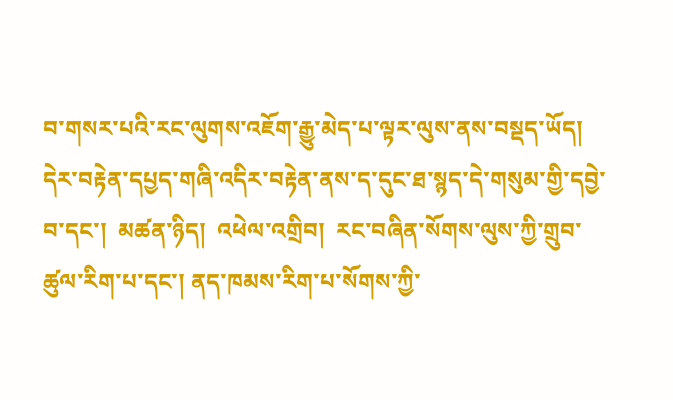བ་གསར་པའི་རང་ལུགས་འཇོག་རྒྱུ་མེད་པ་ལྟར་ལུས་ནས་བསྡད་ཡོད། དེར་བརྟེན་དཔྱད་གཞི་འདིར་བརྟེན་ནས་ད་དུང་ཐ་སྙད་དེ་གསུམ་གྱི་དབྱེ་བ་དང་།  མཚན་ཉིད།  འཕེལ་འགྲིབ།  རང་བཞིན་སོགས་ལུས་ཀྱི་གྲུབ་ཚུལ་རིག་པ་དང་། ནད་ཁམས་རིག་པ་སོགས་ཀྱི་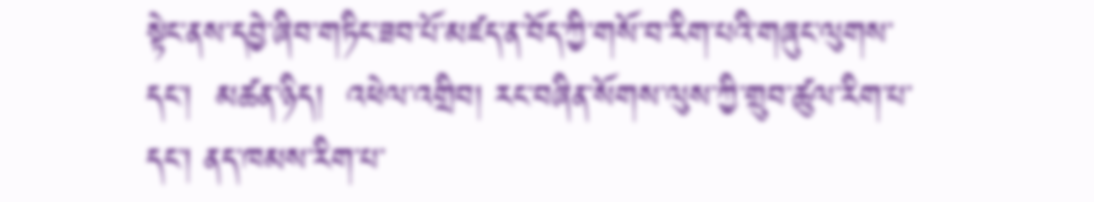སྟེང་ནས་དབྱེ་ཞིབ་གཏིང་ཟབ་པོ་མཛད་ན་བོད་ཀྱི་གསོ་བ་རིག་པའི་གཞུང་ལུགས་དང་།  མཚན་ཉིད།  འཕེལ་འགྲིབ། རང་བཞིན་སོགས་ལུས་ཀྱི་གྲུབ་ཚུལ་རིག་པ་དང་། ནད་ཁམས་རིག་པ་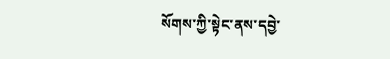སོགས་ཀྱི་སྟེང་ནས་དབྱེ་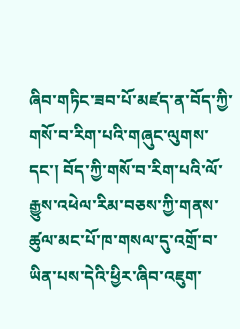ཞིབ་གཏིང་ཟབ་པོ་མཛད་ན་བོད་ཀྱི་གསོ་བ་རིག་པའི་གཞུང་ལུགས་དང་། བོད་ཀྱི་གསོ་བ་རིག་པའི་ལོ་རྒྱུས་འཕེལ་རིམ་བཅས་ཀྱི་གནས་ཚུལ་མང་པོ་ཁ་གསལ་དུ་འགྲོ་བ་ཡིན་པས་དེའི་ཕྱིར་ཞིབ་འཇུག་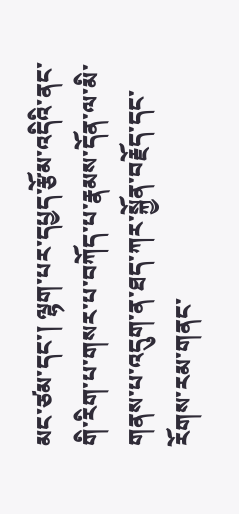མང་ཙམ་དང་། ལྷག་པར་དཔྱད་རྩོམ་འདིའི་ནང་གི་རིག་པ་གསར་པ་བཀོད་པ་རྣམས་དོན་ལ་མི་གནས་པ་འདུག་ན་ཐད་ཀར་སྐྱོན་བརྗོད་དང་རོགས་རམ་གནང་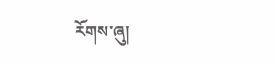རོགས་ཞུ།